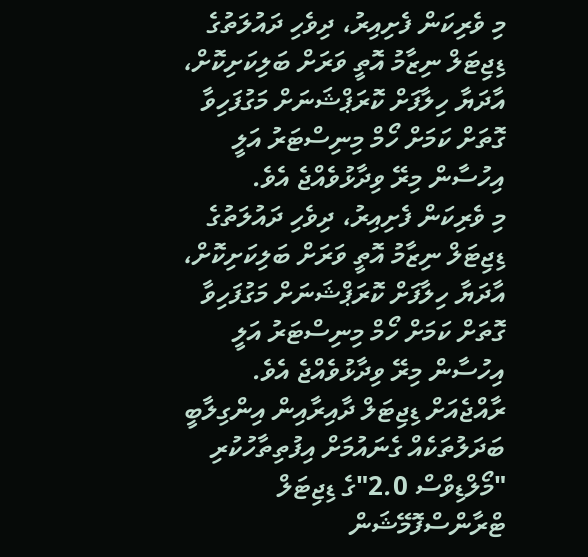މި ވެރިކަން ފެށިއިރު، ދިވެހި ދައުލަތުގެ ޑިޖިޓަލް ނިޒާމު އޮތީ ވަރަށް ބަލިކަށިކޮށް، އާދަޔާ ހިލާފަށް ކޮރަޕްޝަނަށް މަގުފަހިވާ ގޮތަށް ކަމަށް ހޯމް މިނިސްޓަރު އަލީ އިހުސާން މިރޭ ވިދާޅުވެއްޖެ އެވެ.
މި ވެރިކަން ފެށިއިރު، ދިވެހި ދައުލަތުގެ ޑިޖިޓަލް ނިޒާމު އޮތީ ވަރަށް ބަލިކަށިކޮށް، އާދަޔާ ހިލާފަށް ކޮރަޕްޝަނަށް މަގުފަހިވާ ގޮތަށް ކަމަށް ހޯމް މިނިސްޓަރު އަލީ އިހުސާން މިރޭ ވިދާޅުވެއްޖެ އެވެ.
ރާއްޖެއަށް ޑިޖިޓަލް ދާއިރާއިން އިންގިލާބީ ބަދަލުތަކެއް ގެނައުމަށް އިފުތިތާހުކުރި "މޯލްޑިވްސް 2.0"ގެ ޑިޖިޓަލް ޓްރާންސްފޮމޭޝަން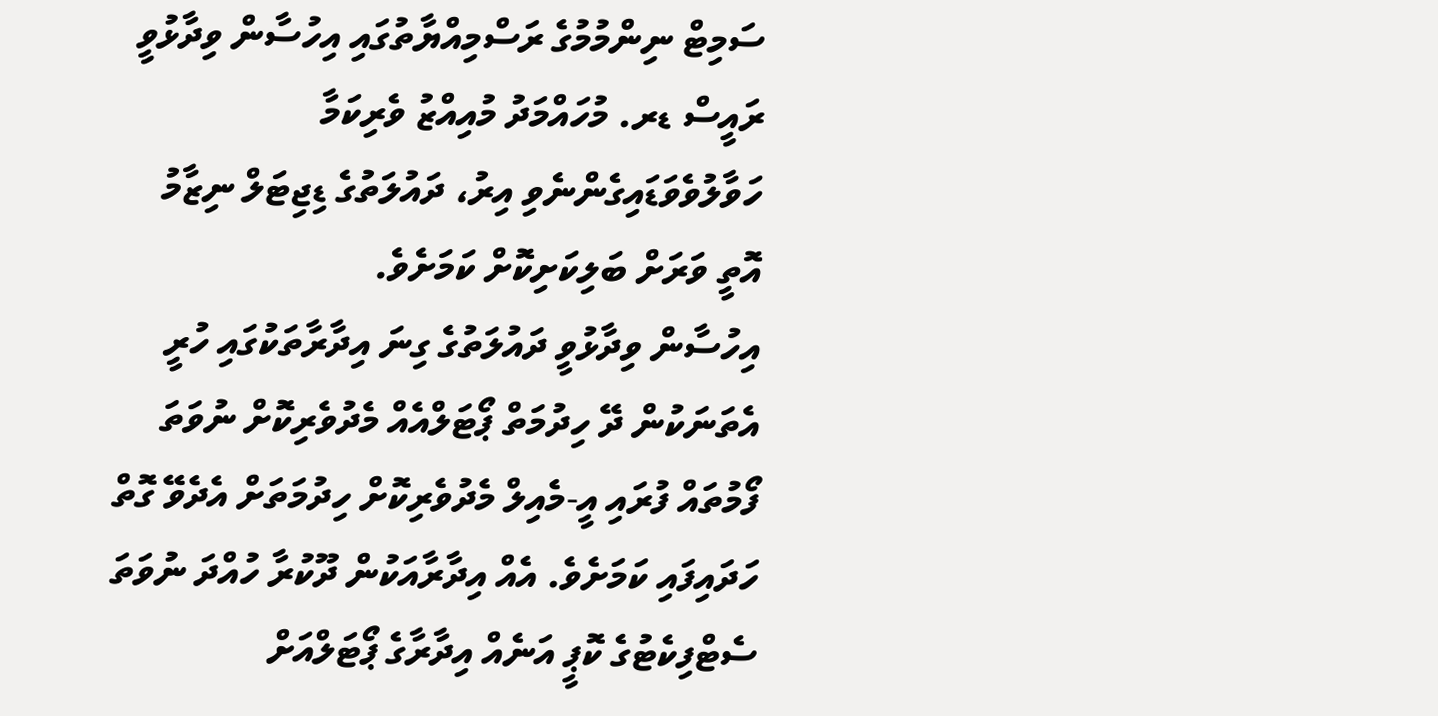ސަމިޓް ނިންމުމުގެ ރަސްމިއްޔާތުގައި އިހުސާން ވިދާޅުވީ ރައީސް ޑރ. މުހައްމަދު މުއިއްޒު ވެރިކަމާ ހަވާލުވެވަޑައިގެންނެވި އިރު، ދައުލަތުގެ ޑިޖިޓަލް ނިޒާމު އޮތީ ވަރަށް ބަލިކަށިކޮށް ކަމަށެވެ.
އިހުސާން ވިދާޅުވީ ދައުލަތުގެ ގިނަ އިދާރާތަކުގައި ހުރީ އެތަނަކުން ދޭ ހިދުމަތް ޕޯޓަލްއެއް މެދުވެރިކޮށް ނުވަތަ ފޯމުތައް ފުރައި އީ-މެއިލް މެދުވެރިކޮށް ހިދުމަތަށް އެދެވޭ ގޮތް ހަދައިފައި ކަމަށެވެ. އެއް އިދާރާއަކުން ދޫކުރާ ހުއްދަ ނުވަތަ ސެޓްފިކެޓުގެ ކޮޕީ އަނެއް އިދާރާގެ ޕޯޓަލްއަށް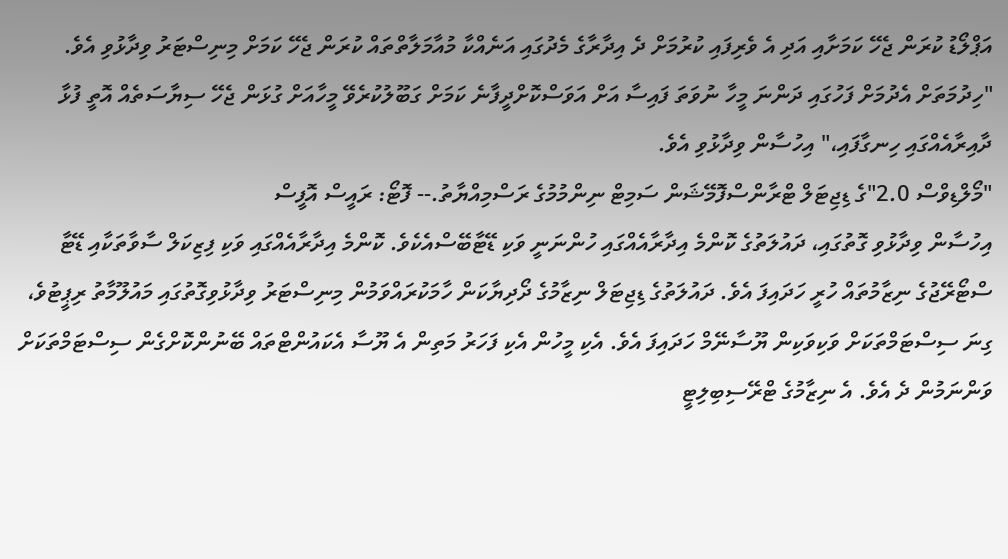އަޕްލޯޑު ކުރަން ޖެހޭ ކަމަށާއި އަދި އެ ވެރިފައި ކުރުމަށް ދެ އިދާރާގެ މެދުގައި އަނެއްކާ މުއާމަލާތްތައް ކުރަން ޖެހޭ ކަމަށް މިނިސްޓަރު ވިދާޅުވި އެވެ.
"ހިދުމަތަށް އެދުމަށް ފަހުގައި ދަންނަ މީހާ ނުވަތަ ފައިސާ އަށް އަވަސްކޮށްދީފާނެ ކަމަށް ގަބޫލުކުރެވޭ މީހާއަށް ގުޅަން ޖެހޭ ސިޔާސަތެއް އޮތީ ފުޅާ ދާއިރާއެއްގައި ހިނގާފައި،" އިހުސާން ވިދާޅުވި އެވެ.
"މޯލްޑިވްސް 2.0"ގެ ޑިޖިޓަލް ޓްރާންސްފޮމޭޝަން ސަމިޓް ނިންމުމުގެ ރަސްމިއްޔާތު.-- ފޮޓޯ: ރައީސް އޮފީސް
އިހުސާން ވިދާޅުވި ގޮތުގައި، ދައުލަތުގެ ކޮންމެ އިދާރާއެއްގައި ހުންނަނީ ވަކި ޑޭޓާބޭސްއެކެވެ. ކޮންމެ އިދާރާއެއްގައި ވަކި ފިޒިކަލް ސާވާތަކާއި ޑޭޓާ ސްޓޯރޭޖުގެ ނިޒާމުތައް ހުރީ ހަދައިފަ އެވެ. ދައުލަތުގެ ޑިޖިޓަލް ނިޒާމުގެ ދޯދިޔާކަން ހާމަކުރައްވަމުން މިނިސްޓަރު ވިދާޅުވިގޮތުގައި މައުލޫމާތު ރިޕީޓުވެ، ގިނަ ސިސްޓަމްތަކަށް ވަކިވަކިން ޔޫސާނޭމް ހަދައިފަ އެވެ. އެކި މީހުން އެކި ފަހަރު މަތިން އެ ޔޫސާ އެކައުންޓްތައް ބޭނުންކޮށްގެން ސިސްޓަމްތަކަށް ވަންނަމުން ދެ އެވެ. އެ ނިޒާމުގެ ޓްރޭސިބިލިޓީ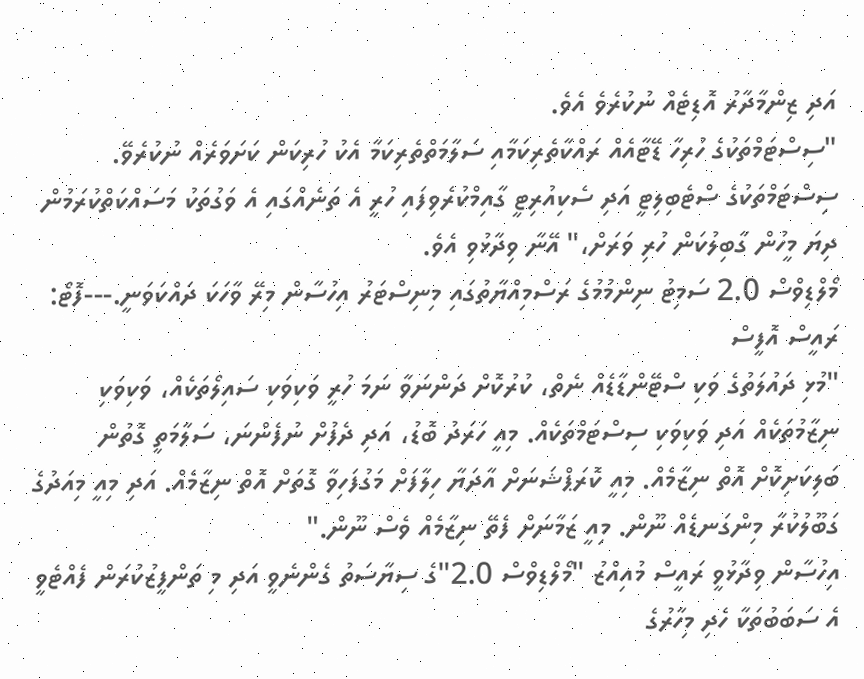އަދި ޒިންމާދާރު އޮޑިޓެއް ނުކުރެވެ އެވެ.
"ސިސްޓަމްތަކުގެ ހުރިހާ ޑޭޓާއެއް ރައްކާތެރިކަމާއި ސަލާމަތްތެރިކަމާ އެކު ހުރިކަން ކަށަވަރެއް ނުކުރެވޭ. ސިސްޓަމްތަކުގެ ސްޓެބިލިޓީ އަދި ސެކިއުރިޓީ ގާއިމްކުރެވިފައި ހުރީ އެ ތަނެއްގައި އެ ވަގުތަކު މަސައްކަތްކުރަމުން ދިޔަ މީހުން ގާބިލުކަން ހުރި ވަރަށް،" އޭނާ ވިދާޅުވި އެވެ.
މޯލްޑިވްސް 2.0 ސަމިޓު ނިންމުމުގެ ރަސްމިއްޔާތުގައި މިނިސްޓަރު އިހުސާން މިރޭ ވާހަކަ ދައްކަވަނީ.---ފޮޓޯ: ރައީސް އޮފީސް
"މުޅި ދައުލަތުގެ ވަކި ސްޓޭންޑާޑެއް ނެތް، ކުރުކޮށް ދަންނަވާ ނަމަ ހުރީ ވަކިވަކި ސައިލޯތަކެއް، ވަކިވަކި ނިޒާމުތަކެއް އަދި ވަކިވަކި ސިސްޓަމްތަކެއް. މިއީ ހަރަދު ބޮޑު، އަދި ދެފުށް ނުފެންނަ، ސަލާމަތީ ގޮތުން ބަލިކަށިކޮށް އޮތް ނިޒާމެއް. މިއީ ކޮރަޕްޝަނަށް އާދަޔާ ހިލާފަށް މަގުފަހިވާ ގޮތަށް އޮތް ނިޒާމެއް. އަދި މިއީ މިއަދުގެ ގަބޫލުކުރާ މިންގަނޑެއް ނޫން. މިއީ ޒަމާނަށް ފެތޭ ނިޒާމެއް ވެސް ނޫން."
އިހުސާން ވިދާޅުވީ ރައީސް މުއިއްޒު "މޯލްޑިވްސް 2.0"ގެ ސިޔާސަތު ގެންނެވީ އަދި މި ތަންފީޒުކުރަން ފެއްޓެވީ އެ ސަބަބުތަކާ ހެދި މިހާރުގެ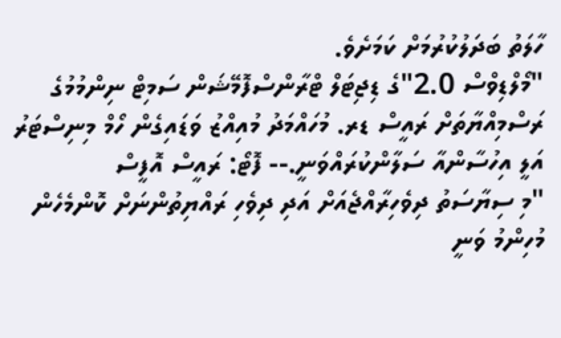ހާލަތު ބަދަލުކުރުމަށް ކަމަށެވެ.
"މޯލްޑިވްސް 2.0"ގެ ޑިޖިޓަލް ޓްރާންސްފޮމޭޝަން ސަމިޓް ނިންމުމުގެ ރަސްމިއްޔާތަށް ރައީސް ޑރ. މުހައްމަދު މުއިއްޒު ވަޑައިގެން ހޯމް މިނިސްޓަރު އަލީ އިހުސާންއާ ސަލާންކުރައްވަނީ.-- ފޮޓޯ: ރައީސް އޮފީސް
"މި ސިޔާސަތު ދިވެހިރާއްޖެއަށް އަދި ދިވެހި ރައްޔިތުންނަށް ކޮންމެހެން މުހިންމު ވަނީ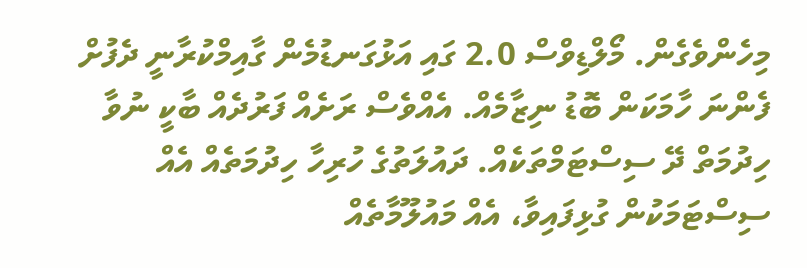މިހެންވެގެން. މޯލްޑިވްސް 2.0 ގައި އަޅުގަނޑުމެން ގާއިމްކުރާނީ ދެފުށް ފެންނަ ހާމަކަން ބޮޑު ނިޒާމެއް. އެއްވެސް ރަށެއް ފަރުދެއް ބާކީ ނުވާ ހިދުމަތް ދޭ ސިސްޓަމްތަކެއް. ދައުލަތުގެ ހުރިހާ ހިދުމަތެއް އެއް ސިސްޓަމަކުން ގުޅިފައިވާ، އެއް މައުލޫމާތެއް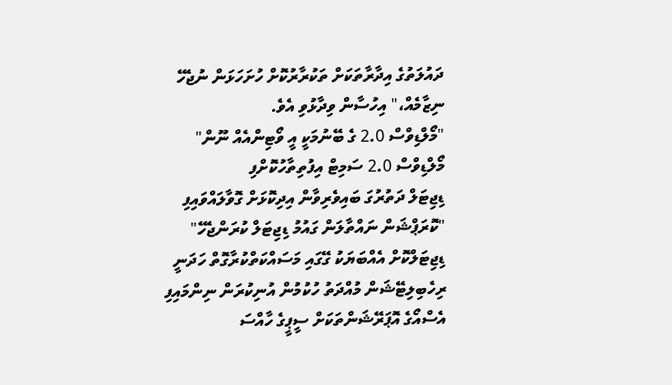ދައުލަތުގެ އިދާރާތަކަށް ތަކުރާރުކޮށް ހުށަހަޅަން ނުޖެހޭ ނިޒާމެއް،" އިހުސާން ވިދާޅުވި އެވެ.
"މޯލްޑިވްސް 2.0 ގެ ބޭނުމަކީ އީ ވޯޓިންއެއް ނޫން"
މޯލްޑިވްސް 2.0 ސަމިޓް އިފުތިތާހުކޮށްފި
ޑިޖިޓަލް ދަތުރުގަ ބައިވެރިވާން އިދިކޮޅަށް ގޮވާލައްވައިފި
"ކޮރަޕްޝަން ނައްތާލަން ގައުމު ޑިޖިޓަލް ކުރަންޖެހޭ"
ޑިޖިޓަލްކޮށް އެއްބަޔަކު ގޭގައި މަސައްކަތްކުރާގޮތް ހަދަނީ
ރިހެބިލިޓޭޝަން މުއްދަތު ހުކުމުން އުނިކުރަން ނިންމައިފި
އެސްއޯގެ އޮޕަރޭޝަންތަކަށް ސީޕީގެ ހާއްސަ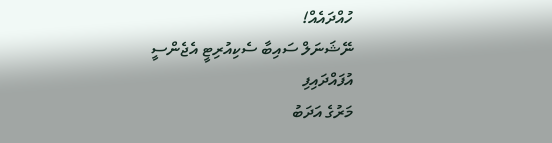ހުއްދައެއް!
ނޭޝަނަލް ސައިބާ ސެކިއުރިޓީ އެޖެންސީ އުފައްދައިފި
މަރުގެ އަދަބު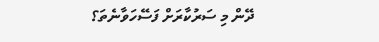ދޭން މި ސަރުކާރަށް ފަސޭހަވާނެތަ؟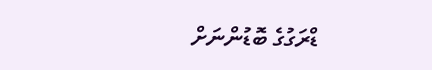ޑްރަގުގެ ބޮޑުންނަށް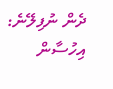ދެން ނުފިލޭނެ: އިހުސާން